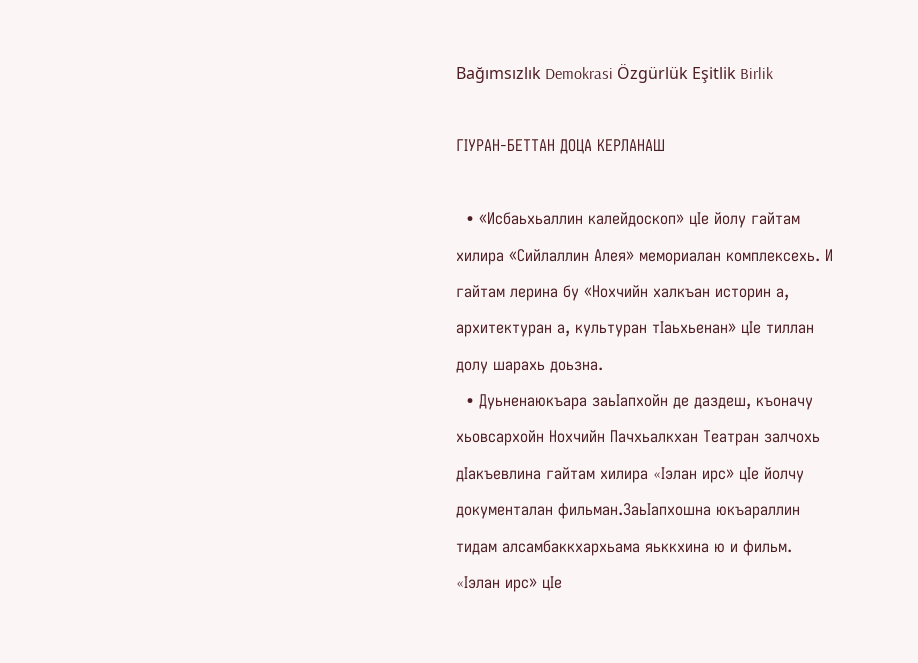Bağımsızlık Demokrasi Özgürlük Eşitlik Birlik

ГIУРАН-БЕТТАН ДОЦА КЕРЛАНАШ

  • «Исбаьхьаллин калейдоскоп» цIе йолу гайтам хилира «Сийлаллин Алея» мемориалан комплексехь. И гайтам лерина бу «Нохчийн халкъан историн а, архитектуран а, культуран тIаьхьенан» цIе тиллан долу шарахь доьзна.
  • Дуьненаюкъара заьIапхойн де даздеш, къоначу хьовсархойн Нохчийн Пачхьалкхан Театран залчохь дIакъевлина гайтам хилира «Iэлан ирс» цIе йолчу документалан фильман.ЗаьIапхошна юкъараллин тидам алсамбаккхархьама яьккхина ю и фильм. «Iэлан ирс» цIе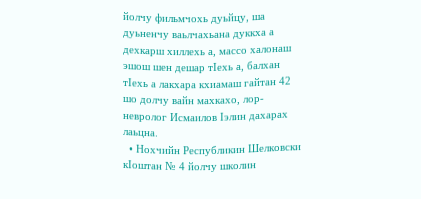йолчу фильмчохь дуьйцу, ша дуьненчу ваьлчахьана дуккха а дехкарш хиллехь а, массо халонаш эшош шен дешар тIехь а, балхан тIехь а лакхара кхиамаш гайтан 42 шо долчу вайн махкахо, лор-невролог Исмаилов Iэлин дахарах лаьцна.
  • Нохчийн Республикин Шелковски кIоштан № 4 йолчу школин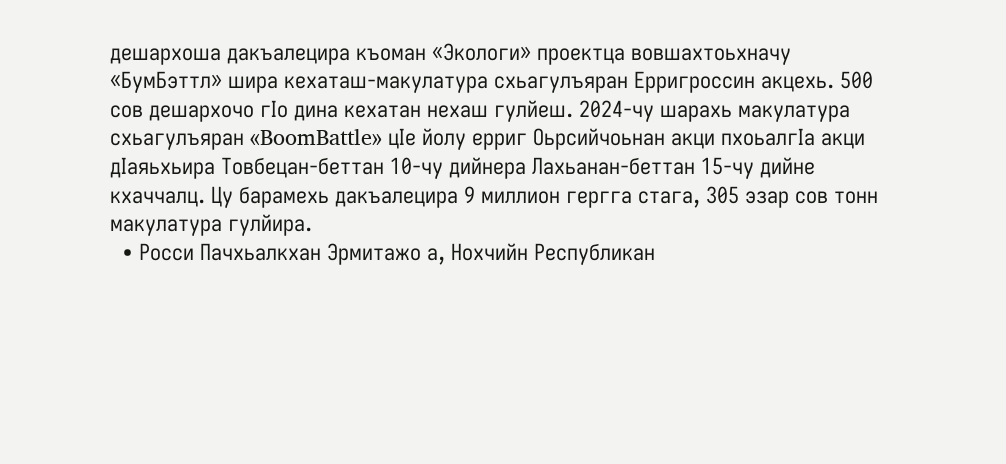дешархоша дакъалецира къоман «Экологи» проектца вовшахтоьхначу «БумБэттл» шира кехаташ-макулатура схьагулъяран Ерригроссин акцехь. 500 сов дешархочо гIо дина кехатан нехаш гулйеш. 2024-чу шарахь макулатура схьагулъяран «BoomBattle» цIе йолу ерриг Оьрсийчоьнан акци пхоьалгIа акци дIаяьхьира Товбецан-беттан 10-чу дийнера Лахьанан-беттан 15-чу дийне кхаччалц. Цу барамехь дакъалецира 9 миллион гергга стага, 305 эзар сов тонн макулатура гулйира.
  • Росси Пачхьалкхан Эрмитажо а, Нохчийн Республикан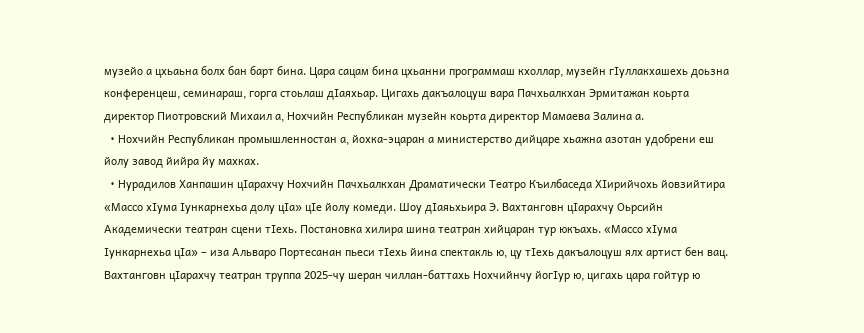музейо а цхьаьна болх бан барт бина. Цара сацам бина цхьанни программаш кхоллар, музейн гIуллакхашехь доьзна конференцеш, семинараш, горга стоьлаш дIаяхьар. Цигахь дакъалоцуш вара Пачхьалкхан Эрмитажан коьрта директор Пиотровский Михаил а, Нохчийн Республикан музейн коьрта директор Мамаева Залина а.
  • Нохчийн Республикан промышленностан а, йохка-эцаран а министерство дийцаре хьажна азотан удобрени еш йолу завод йийра йу махках.
  • Нурадилов Ханпашин цIарахчу Нохчийн Пачхьалкхан Драматически Театро Къилбаседа ХIирийчохь йовзийтира «Массо хIума Iункарнехьа долу цIа» цIе йолу комеди. Шоу дIаяьхьира Э. Вахтанговн цIарахчу Оьрсийн Академически театран сцени тIехь. Постановка хилира шина театран хийцаран тур юкъахь. «Массо хIума Iункарнехьа цIа» – иза Альваро Портесанан пьеси тIехь йина спектакль ю, цу тIехь дакъалоцуш ялх артист бен вац. Вахтанговн цIарахчу театран труппа 2025-чу шеран чиллан-баттахь Нохчийнчу йогIур ю, цигахь цара гойтур ю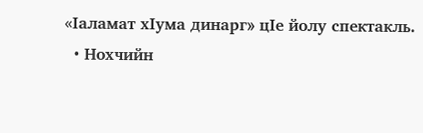«Iаламат хIума динарг» цIе йолу спектакль.
  • Нохчийн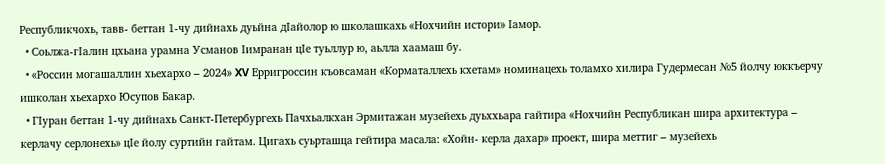Республикчохь, тавв- беттан 1-чу дийнахь дуьйна дIайолор ю школашкахь «Нохчийн истори» Iамор.
  • Соьлжа-гIалин цхьана урамна Усманов Iимранан цIе туьллур ю, аьлла хаамаш бу.
  • «Россин могашаллин хьехархо – 2024» XV Ерригроссин къовсаман «Корматаллехь кхетам» номинацехь толамхо хилира Гудермесан №5 йолчу юккъерчу ишколан хьехархо Юсупов Бакар.
  • ГIуран беттан 1-чу дийнахь Санкт-Петербургехь Пачхьалкхан Эрмитажан музейехь дуьххьара гайтира «Нохчийн Республикан шира архитектура – керлачу серлонехь» цIе йолу суртийн гайтам. Цигахь суьрташца гейтира масала: «Хойн- керла дахар» проект, шира меттиг – музейехь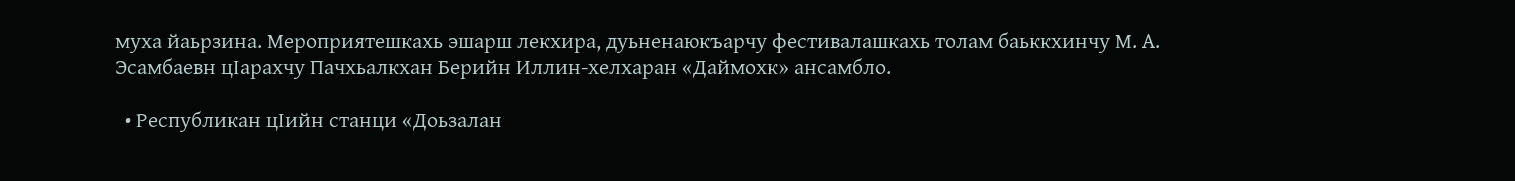муха йаьрзина. Мероприятешкахь эшарш лекхира, дуьненаюкъарчу фестивалашкахь толам баьккхинчу М. А. Эсамбаевн цIарахчу Пачхьалкхан Берийн Иллин-хелхаран «Даймохк» ансамбло.

  • Республикан цIийн станци «Доьзалан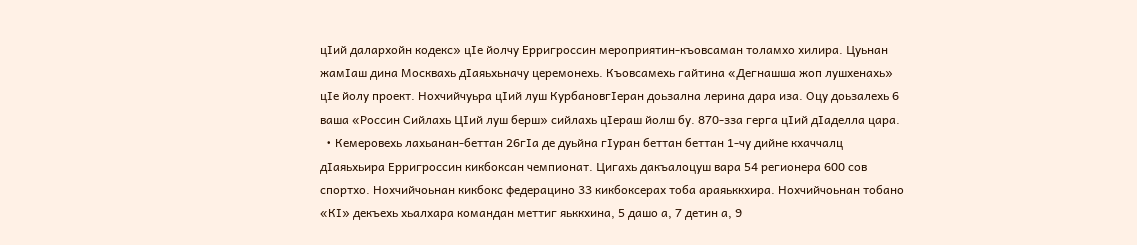цIий далархойн кодекс» цIе йолчу Ерригроссин мероприятин-къовсаман толамхо хилира. Цуьнан жамIаш дина Москвахь дIаяьхьначу церемонехь. Къовсамехь гайтина «Дегнашша жоп лушхенахь» цIе йолу проект. Нохчийчуьра цIий луш КурбановгIеран доьзална лерина дара иза. Оцу доьзалехь 6 ваша «Россин Сийлахь ЦIий луш берш» сийлахь цIераш йолш бу. 870-зза герга цIий дIаделла цара.
  • Кемеровехь лахьанан-беттан 26гIа де дуьйна гIуран беттан беттан 1-чу дийне кхаччалц дIаяьхьира Ерригроссин кикбоксан чемпионат. Цигахь дакъалоцуш вара 54 регионера 600 сов спортхо. Нохчийчоьнан кикбокс федерацино 33 кикбоксерах тоба араяьккхира. Нохчийчоьнан тобано «КI» декъехь хьалхара командан меттиг яьккхина, 5 дашо а, 7 детин а, 9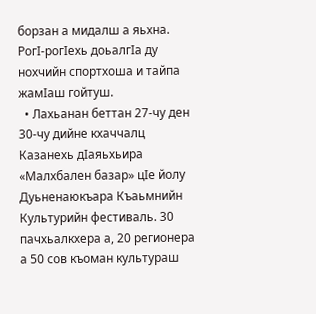борзан а мидалш а яьхна. РогI-рогIехь доьалгIа ду нохчийн спортхоша и тайпа жамIаш гойтуш.
  • Лахьанан беттан 27-чу ден 30-чу дийне кхаччалц Казанехь дIаяьхьира «Малхбален базар» цIе йолу Дуьненаюкъара Къаьмнийн Культурийн фестиваль. 30 пачхьалкхера а, 20 регионера а 50 сов къоман культураш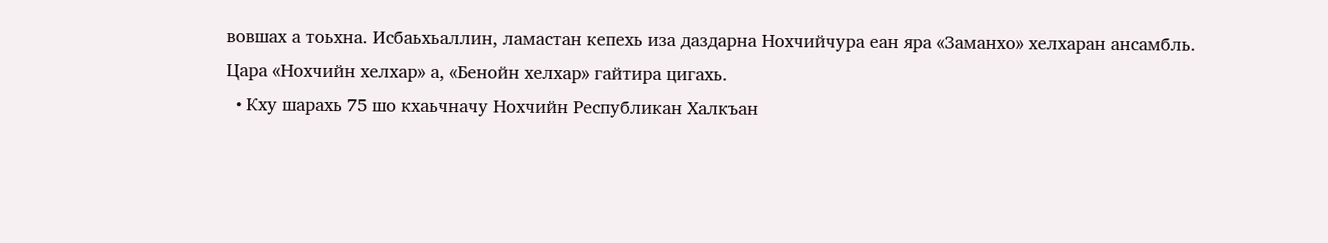вовшах а тоьхна. Исбаьхьаллин, ламастан кепехь иза даздарна Нохчийчура еан яра «Заманхо» хелхаран ансамбль. Цара «Нохчийн хелхар» а, «Бенойн хелхар» гайтира цигахь.
  • Кху шарахь 75 шо кхаьчначу Нохчийн Республикан Халкъан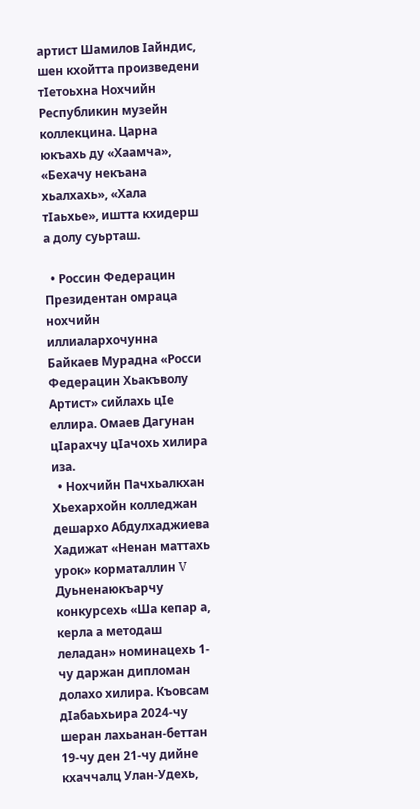артист Шамилов Iайндис, шен кхойтта произведени тIетоьхна Нохчийн Республикин музейн коллекцина. Царна юкъахь ду «Хаамча», «Бехачу некъана хьалхахь», «Хала тIаьхье», иштта кхидерш а долу суьрташ.

  • Россин Федерацин Президентан омраца нохчийн иллиалархочунна Байкаев Мурадна «Росси Федерацин Хьакъволу Артист» сийлахь цIе еллира. Омаев Дагунан цIарахчу цIачохь хилира иза.
  • Нохчийн Пачхьалкхан Хьехархойн колледжан дешархо Абдулхаджиева Хадижат «Ненан маттахь урок» корматаллин V Дуьненаюкъарчу конкурсехь «Ша кепар а, керла а методаш леладан» номинацехь 1-чу даржан дипломан долахо хилира. Къовсам дIабаьхьира 2024-чу шеран лахьанан-беттан 19-чу ден 21-чу дийне кхаччалц Улан-Удехь,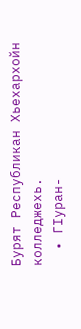Бурят Республикан Хьехархойн колледжехь.
  • ГIуран-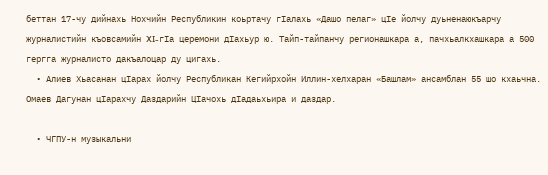беттан 17-чу дийнахь Нохчийн Республикин коьртачу гIалахь «Дашо пелаг» цIе йолчу дуьненаюкъарчу журналистийн къовсамийн XI-гIа церемони дIахьур ю. Тайп-тайпанчу регионашкара а, пачхьалкхашкара а 500 гергга журналисто дакъалоцар ду цигахь.
  • Алиев Хьасанан цIарах йолчу Республикан Кегийрхойн Иллин-хелхаран «Башлам» ансамблан 55 шо кхаьчна. Омаев Дагунан цIарахчу Даздарийн ЦIачохь дIадаьхьира и даздар.

  • ЧГПУ-н музыкальни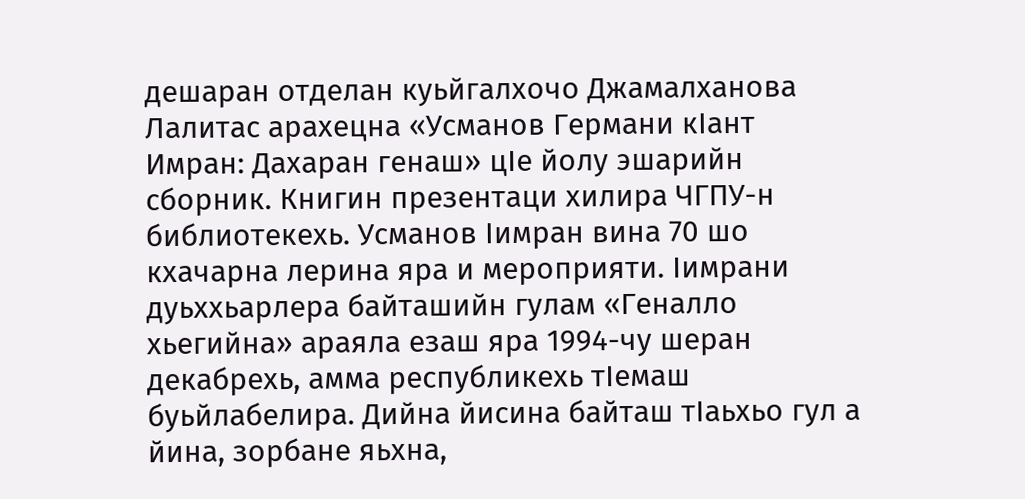дешаран отделан куьйгалхочо Джамалханова Лалитас арахецна «Усманов Германи кIант Имран: Дахаран генаш» цIе йолу эшарийн сборник. Книгин презентаци хилира ЧГПУ-н библиотекехь. Усманов Iимран вина 70 шо кхачарна лерина яра и мероприяти. Iимрани дуьххьарлера байташийн гулам «Геналло хьегийна» араяла езаш яра 1994-чу шеран декабрехь, амма республикехь тIемаш буьйлабелира. Дийна йисина байташ тIаьхьо гул а йина, зорбане яьхна,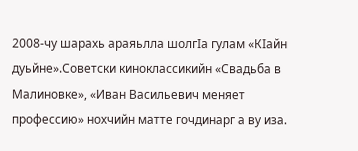2008-чу шарахь араяьлла шолгIа гулам «КIайн дуьйне».Советски киноклассикийн «Свадьба в Малиновке», «Иван Васильевич меняет профессию» нохчийн матте гочдинарг а ву иза.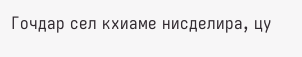Гочдар сел кхиаме нисделира, цу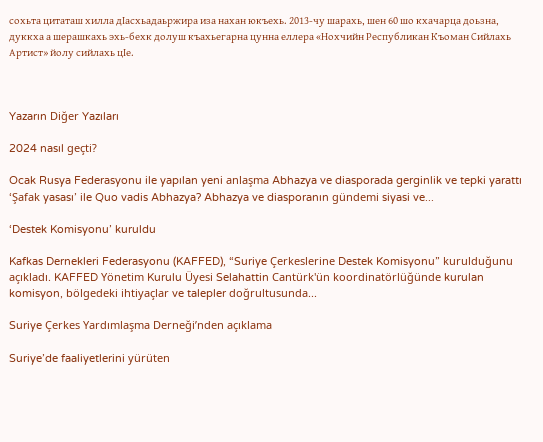сохьта цитаташ хилла дIасхьадаьржира иза нахан юкъехь. 2013-чу шарахь, шен 60 шо кхачарца доьзна, дуккха а шерашкахь эхь-бехк долуш къахьегарна цунна еллера «Нохчийн Республикан Къоман Сийлахь Артист» йолу сийлахь цIе.



Yazarın Diğer Yazıları

2024 nasıl geçti?

Ocak Rusya Federasyonu ile yapılan yeni anlaşma Abhazya ve diasporada gerginlik ve tepki yarattı ‘Şafak yasası’ ile Quo vadis Abhazya? Abhazya ve diasporanın gündemi siyasi ve...

‘Destek Komisyonu’ kuruldu

Kafkas Dernekleri Federasyonu (KAFFED), “Suriye Çerkeslerine Destek Komisyonu” kurulduğunu açıkladı. KAFFED Yönetim Kurulu Üyesi Selahattin Cantürk'ün koordinatörlüğünde kurulan komisyon, bölgedeki ihtiyaçlar ve talepler doğrultusunda...

Suriye Çerkes Yardımlaşma Derneği’nden açıklama

Suriye’de faaliyetlerini yürüten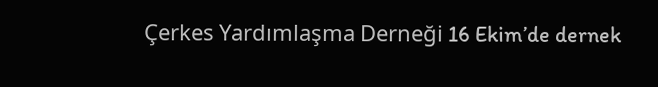Çerkes Yardımlaşma Derneği 16 Ekim’de dernek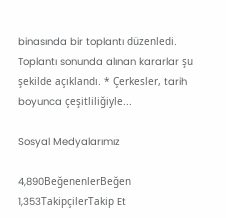binasında bir toplantı düzenledi. Toplantı sonunda alınan kararlar şu şekilde açıklandı. * Çerkesler, tarih boyunca çeşitliliğiyle...

Sosyal Medyalarımız

4,890BeğenenlerBeğen
1,353TakipçilerTakip Et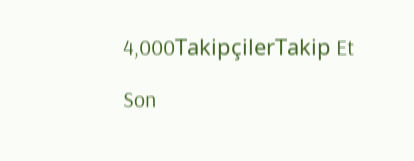4,000TakipçilerTakip Et

Son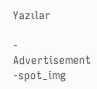Yazılar

- Advertisement -spot_img